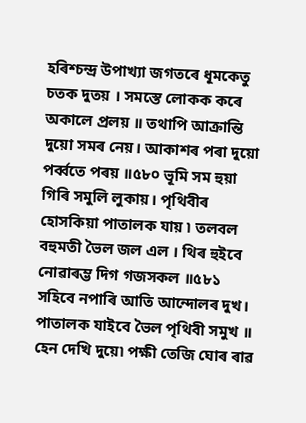হৰিশ্চন্দ্র উপাখ্যা জগতৰে ধূমকেতু চতক দুতয় । সমস্তে লোকক কৰে অকালে প্রলয় ॥ তথাপি আক্রান্তি দুয়ো সমৰ নেয়। আকাশৰ পৰা দুয়ো পৰ্ব্বতে পৰয় ॥৫৮০ ভূমি সম হুয়া গিৰি সমুলি লুকায়। পৃথিবীৰ হোসকিয়া পাতালক যায় ৷ তলবল বহুমতী ভৈল জল এল । থিৰ হুইবে নোৱাৰম্ভ দিগ গজসকল ॥৫৮১ সহিবে নপাৰি আতি আন্দোলৰ দুখ। পাতালক যাইবে ভৈল পৃথিবী সমুখ ॥ হেন দেখি দুয়ে৷ পক্ষী তেজি ঘোৰ ৰাৱ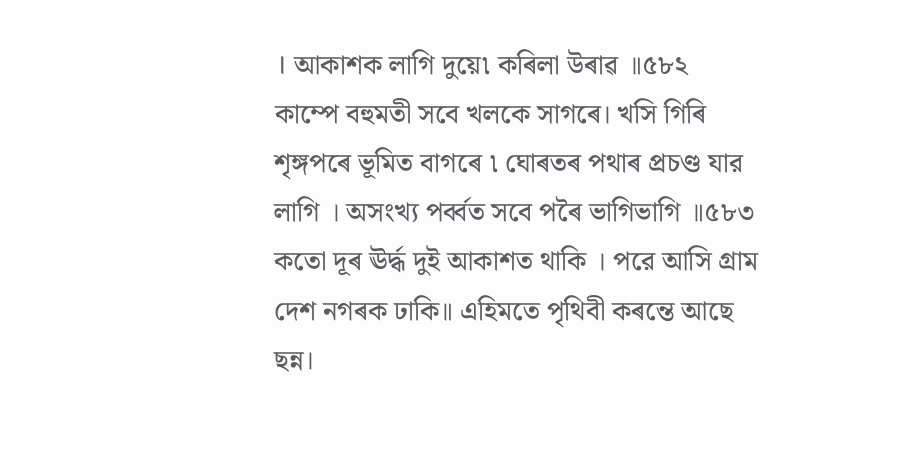। আকাশক লাগি দুয়ে৷ কৰিলা উৰাৱ ॥৫৮২ কাম্পে বহুমতী সবে খলকে সাগৰে। খসি গিৰি শৃঙ্গপৰে ভূমিত বাগৰে ৷ ঘোৰতৰ পথাৰ প্ৰচণ্ড যার লাগি । অসংখ্য পৰ্ব্বত সবে পৰৈ ভাগিভাগি ॥৫৮৩ কতো দূৰ ঊৰ্দ্ধ দুই আকাশত থাকি । পরে আসি গ্রাম দেশ নগৰক ঢাকি॥ এহিমতে পৃথিবী কৰন্তে আছে ছন্ন।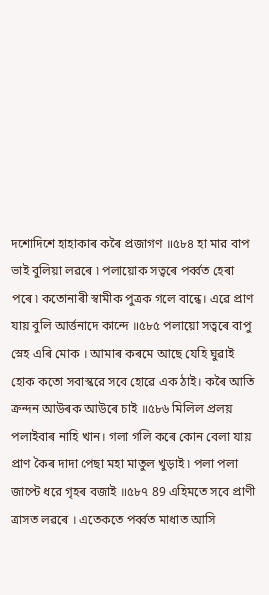দশোদিশে হাহাকাৰ কৰৈ প্ৰজাগণ ॥৫৮৪ হা মার বাপ ভাই বুলিয়া লৱৰে ৷ পলায়োক সত্বৰে পৰ্ব্বত হেৰা পৰে ৷ কতোনাৰী স্বামীক পুত্ৰক গলে বান্ধে। এৱে প্রাণ যায় বুলি আৰ্ত্তনাদে কান্দে ॥৫৮৫ পলায়ো সত্বৰে বাপু স্নেহ এৰি মোক । আমাৰ কৰমে আছে যেহি ঘুৱাই হোক কতো সবাস্করে সবে হোৱে এক ঠাই। কৰৈ আতি ক্ৰন্দন আউৰক আউৰে চাই ॥৫৮৬ মিলিল প্রলয় পলাইবাৰ নাহি খান। গলা গলি কৰে কোন বেলা যায় প্রাণ কৈৰ দাদা পেছা মহা মাতুল খুড়াই ৷ পলা পলা জাপ্টে ধরে গৃহৰ বজাই ॥৫৮৭ 89 এহিমতে সবে প্রাণী ত্ৰাসত লৱৰে । এতেকতে পৰ্ব্বত মাধাত আসি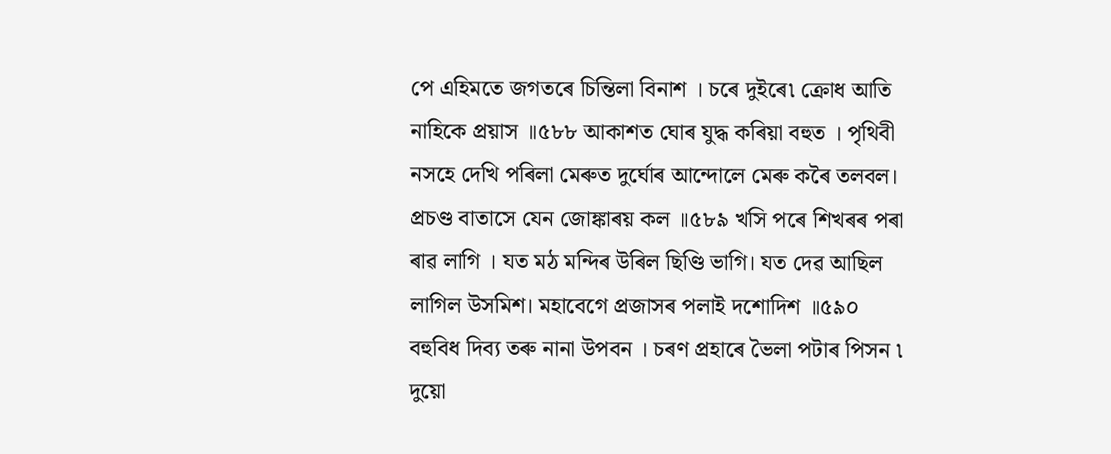পে এহিমতে জগতৰে চিন্তিলা বিনাশ । চৰে দুইৰে৷ ক্ৰোধ আতি নাহিকে প্রয়াস ॥৫৮৮ আকাশত ঘোৰ যুদ্ধ কৰিয়া বহুত । পৃথিবী নসহে দেখি পৰিলা মেৰুত দুৰ্ঘোৰ আন্দোলে মেৰু কৰৈ তলবল। প্রচণ্ড বাতাসে যেন জোঙ্কাৰয় কল ॥৫৮৯ খসি পৰে শিখৰৰ পৰা ৰাৱ লাগি । যত মঠ মন্দিৰ উৰিল ছিণ্ডি ভাগি। যত দেৱ আছিল লাগিল উসমিশ। মহাবেগে প্রজাসৰ পলাই দশোদিশ ॥৫৯০ বহুবিধ দিব্য তৰু নানা উপবন । চৰণ প্ৰহাৰে ভৈলা পটাৰ পিসন ৷ দুয়ো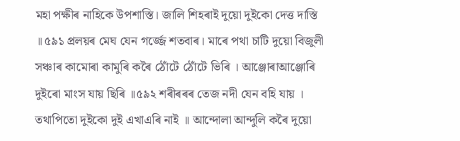মহা পক্ষীৰ নাহিকে উপশাস্তি। জালি শিহৰাই দুয়ো দুইকো দেত্ত দাস্তি ॥৫৯১ প্রলয়ৰ মেঘ যেন গর্জ্জে শতবাৰ। মাৰে পথা চাটি দুয়ো বিজুলী সঞ্চাৰ কামোৰা কামুৰি কৰৈ ঠোঁটে ঠোঁটে ভিৰি । আঞ্জোৰাআঞ্জোৰি দুইৰো মাংস যায় ছিৰি ॥৫৯২ শৰীৰৰৰ তেজ নদী যেন বহি যায় । তথাপিতো দুইকো দুই এখাএৰি নাই ॥ আন্দোলা আন্দুলি কৰৈ দুয়ো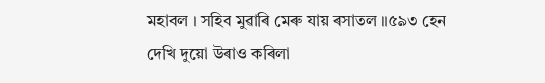মহাবল । সহিব মুৱাৰি মেৰু যায় ৰসাতল ॥৫৯৩ হেন দেখি দুয়ো উৰাও কৰিলা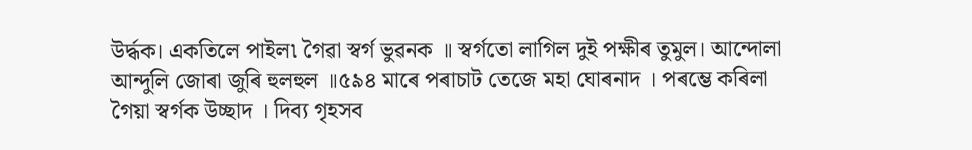উৰ্দ্ধক। একতিলে পাইল৷ গৈৱা স্বৰ্গ ভুৱনক ॥ স্বৰ্গতো লাগিল দুই পক্ষীৰ তুমুল। আন্দোলা আন্দুলি জোৰা জুৰি হুলহুল ॥৫৯৪ মাৰে পৰাচাট তেজে মহা ঘোৰনাদ । পৰম্ভে কৰিলা গৈয়া স্বৰ্গক উচ্ছাদ । দিব্য গৃহসব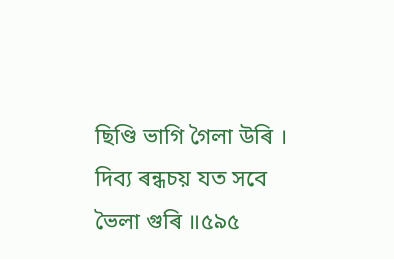ছিণ্ডি ভাগি গৈলা উৰি । দিব্য ৰন্ধচয় যত সবে ভৈলা গুৰি ॥৫৯৫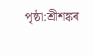পৃষ্ঠা:শ্ৰীশঙ্কৰ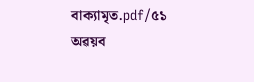বাক্যামৃত.pdf/৫১
অৱয়ব